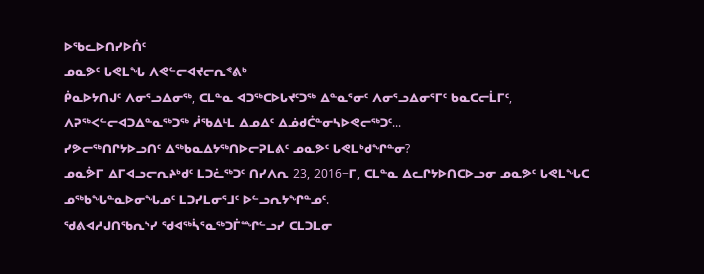ᐅᖃᓚᐅᑎᓯᐅᑏᑦ
ᓄᓇᕗᑦ ᒐᕙᒪᖓ ᐱᕙᓪᓕᐊᔪᓕᕆᕝᕕᒃ
ᑮᓇᐅᔭᑎᒍᑦ ᐱᓂᕐᓗᐃᓂᖅ, ᑕᒪᓐᓇ ᐊᑐᖅᑕᐅᒐᔪᑦᑐᖅ ᐃᓐᓇᕐᓂᑦ ᐱᓂᕐᓗᐃᓂᕐᒥᑦ ᑲᓇᑕᓕᒫᒥᑦ, ᐱᕈᖅᐸᓪᓕᐊᑐᐃᓐᓇᖅᑐᖅ ᓲᖃᐃᒻᒪ ᐃᓄᐃᑦ ᐃᓅᑯᑖᓐᓂᓴᐅᕙᓕᖅᑐᑦ...
ᓯᕗᓕᖅᑎᒋᔭᐅᓗᑎᑦ ᐃᖅᑲᓇᐃᔭᖅᑎᐅᓕᕈᒪᕕᑦ ᓄᓇᕗᑦ ᒐᕙᒪᒃᑯᖏᓐᓂ?
ᓄᓇᕘᒥ ᐃᒥᐊᓗᓕᕆᔨᒃᑯᑦ ᒪᑐᓛᖅᑐᑦ ᑎᓯᐱᕆ 23, 2016−ᒥ, ᑕᒪᓐᓇ ᐃᓚᒋᔭᐅᑎᑕᐅᓗᓂ ᓄᓇᕗᑦ ᒐᕙᒪᖓᑕ ᓄᖅᑲᖓᓐᓇᐅᓂᖓᓄᑦ ᒪᑐᓯᒪᓂᕐᒧᑦ ᐅᓪᓗᕆᔭᖏᓐᓄᑦ.
ᖁᕕᐊᓱᒍᑎᖃᕆᔅᓯ ᖁᐊᖅᓵᕐᓇᖅᑐᒦᙱᓪᓗᓯ ᑕᒪᑐᒪᓂ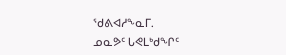ᖁᕕᐊᓱᖕᓇᒥ.
ᓄᓇᕗᑦ ᒐᕙᒪᒃᑯᖏᑦ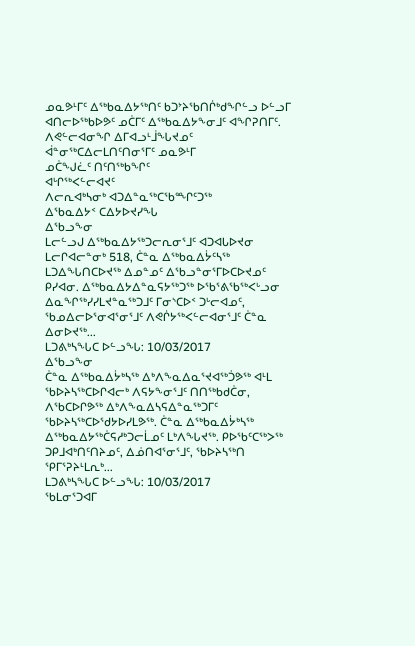ᓄᓇᕗᒻᒥᑦ ᐃᖅᑲᓇᐃᔭᖅᑎᑦ ᑲᑐᔾᔨᖃᑎᒌᒃᑯᖏᓪᓗ ᐅᓪᓗᒥ ᐊᑎᓕᐅᖅᑲᐅᕗᑦ ᓄᑖᒥᑦ ᐃᖅᑲᓇᐃᔭᖕᓂᒧᑦ ᐊᖏᕈᑎᒥᑦ.
ᐱᕙᓪᓕᐊᓂᖏ ᐃᒥᐊᓗᒻᒨᖓᔪᓄᑦ ᐋᓐᓂᖅᑕᐃᓕᒪᑎᑦᑎᓂᕐᒥᑦ ᓄᓇᕗᒻᒥ
ᓄᑖᖑᓛᑦ ᑎᑦᑎᖅᑲᖏᑦ
ᐊᒡᒋᖅᐸᓪᓕᐊᔪᑦ
ᐱᓕᕆᐊᒃᓴᓂᒃ ᐊᑐᐃᓐᓇᖅᑕᖃᙱᑦᑐᖅ
ᐃᖃᓇᐃᔭᑉ ᑕᐃᔭᐅᔪᓯᖓ
ᐃᖃᓗᖕᓂ
ᒪᓕᓪᓗᒍ ᐃᖅᑲᓇᐃᔭᖅᑐᓕᕆᓂᕐᒧᑦ ᐊᑐᐊᒐᐅᔪᓂ ᒪᓕᒋᐊᓕᓐᓂᒃ 518, ᑖᓐᓇ ᐃᖅᑲᓇᐃᔮᑦᓴᖅ ᒪᑐᐃᖓᑎᑕᐅᔪᖅ ᐃᓄᓐᓄᑦ ᐃᖃᓗᓐᓂᕐᒥᐅᑕᐅᔪᓄᑦ ᑭᓯᐊᓂ. ᐃᖅᑲᓇᐃᔭᐃᓐᓇᕋᔭᖅᑐᖅ ᐅᖃᕐᕕᖃᖅᐸᒡᓗᓂ ᐃᓇᖏᖅᓯᓯᒪᔪᓐᓇᖅᑐᒧᑦ ᒥᓂᔅᑕᐅᑉ ᑐᒡᓕᐊᓄᑦ, ᖃᓄᐃᓕᐅᕐᓂᐊᕐᓂᕐᒧᑦ ᐱᕙᒌᔭᖅᐸᓪᓕᐊᓂᕐᒧᑦ ᑖᓐᓇ ᐃᓂᐅᔪᖅ...
ᒪᑐᕕᒃᓴᖓᑕ ᐅᓪᓗᖓ: 10/03/2017
ᐃᖃᓗᖕᓂ
ᑖᓐᓇ ᐃᖅᑲᓇᐃᔮᒃᓴᖅ ᐃᒃᐱᖕᓇᐃᓇᕐᔪᐊᖅᑑᕗᖅ ᐊᒻᒪ ᖃᐅᔨᓴᖅᑕᐅᒋᐊᓕᒃ ᐱᕋᔭᖕᓂᕐᒧᑦ ᑎᑎᖅᑲᑯᑖᓂ, ᐱᖃᑕᐅᒋᕗᖅ ᐃᒃᐱᖕᓇᐃᓴᕋᐃᓐᓇᖅᑐᒥᑦ ᖃᐅᔨᓴᖅᑕᐅᖁᔭᐅᓯᒪᕗᖅ. ᑖᓐᓇ ᐃᖅᑲᓇᐃᔮᒃᓴᖅ ᐃᖅᑲᓇᐃᔭᖅᑖᕋᓱᒃᑐᓕᒫᓄᑦ ᒪᒃᐱᖓᔪᖅ. ᑭᐅᖃᑦᑕᖅᐳᖅ ᑐᑭᒧᐊᒃᑎᑦᑎᔨᓄᑦ, ᐃᓅᑎᐊᕐᓂᕐᒧᑦ, ᖃᐅᔨᓴᖅᑎ ᕿᒥᕐᕈᔨᒻᒪᕆᒃ...
ᒪᑐᕕᒃᓴᖓᑕ ᐅᓪᓗᖓ: 10/03/2017
ᖃᒪᓂᕐᑐᐊᒥ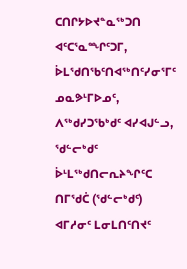ᑕᑎᒋᔭᐅᔪᓐᓇᖅᑐᑎ ᐊᑦᑕᕐᓇᙱᑦᑐᒥ, ᐆᒪᖁᑎᖃᑦᑎᐊᖅᑎᑦᓯᓂᕐᒥᑦ ᓄᓇᕗᒻᒥᐅᓄᑦ, ᐱᖅᑯᓯᑐᖃᒃᑯᑦ ᐊᓯᐊᒍᓪᓗ, ᖁᓪᓕᒃᑯᑦ ᐆᒻᒪᖅᑯᑎᓕᕆᔨᖏᑦᑕ ᑎᒥᖁᑖ (ᖁᓪᓕᒃᑯᑦ) ᐊᒥᓱᓂᑦ ᒪᓂᒪᑎᑦᑎᔪᑦ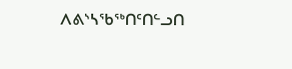ᐱᕕᔅᓴᖃᖅᑎᑦᑎᓪᓗᑎ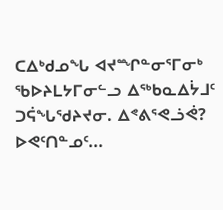ᑕᐃᒃᑯᓄᖓ ᐊᔪᙱᓐᓂᕐᒥᓂᒃ ᖃᐅᔨᒪᔭᒥᓂᓪᓗ ᐃᖅᑲᓇᐃᔮᒧᑦ ᑐᕌᖓᖁᔨᔪᓂ. ᐃᕝᕕᕐᕙᓘᕚ? ᐅᕙᑦᑎᓐᓄᑦ...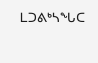ᒪᑐᕕᒃᓴᖓᑕ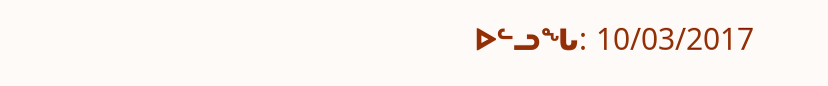ᐅᓪᓗᖓ: 10/03/2017